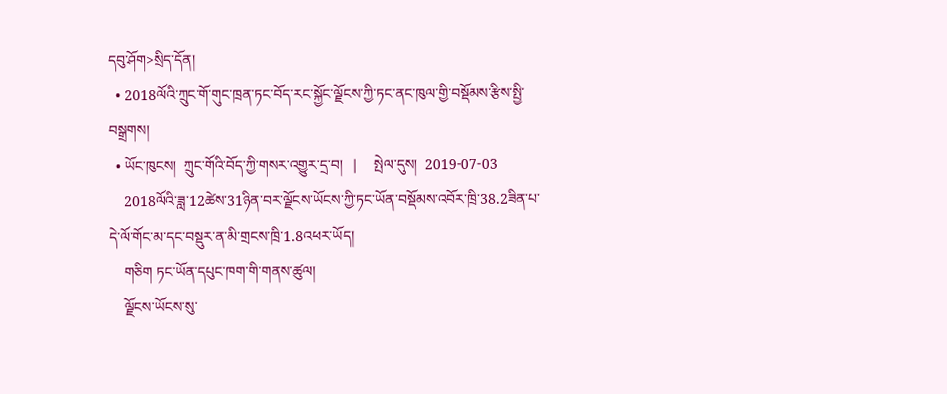དབུ་ཤོག>སྲིད་དོན།
  • 2018ལོའི་ཀྲུང་གོ་གུང་ཁྲན་ཏང་བོད་རང་སྐྱོང་ལྗོངས་ཀྱི་ཏང་ནང་ཁུལ་གྱི་བསྡོམས་རྩིས་སྤྱི་བསྒྲགས།
  • ཡོང་ཁུངས།  ཀྲུང་གོའི་བོད་ཀྱི་གསར་འགྱུར་དྲ་བ།   |     སྤེལ་དུས།  2019-07-03
    2018ལོའི་ཟླ་12ཚེས་31ཉིན་བར་ལྗོངས་ཡོངས་ཀྱི་ཏང་ཡོན་བསྡོམས་འབོར་ཁྲི་38.2ཟིན་པ་དེ་ལོ་གོང་མ་དང་བསྡུར་ན་མི་གྲངས་ཁྲི་1.8འཕར་ཡོད།
    གཅིག ཏང་ཡོན་དཔུང་ཁག་གི་གནས་ཚུལ།
    ལྗོངས་ཡོངས་སུ་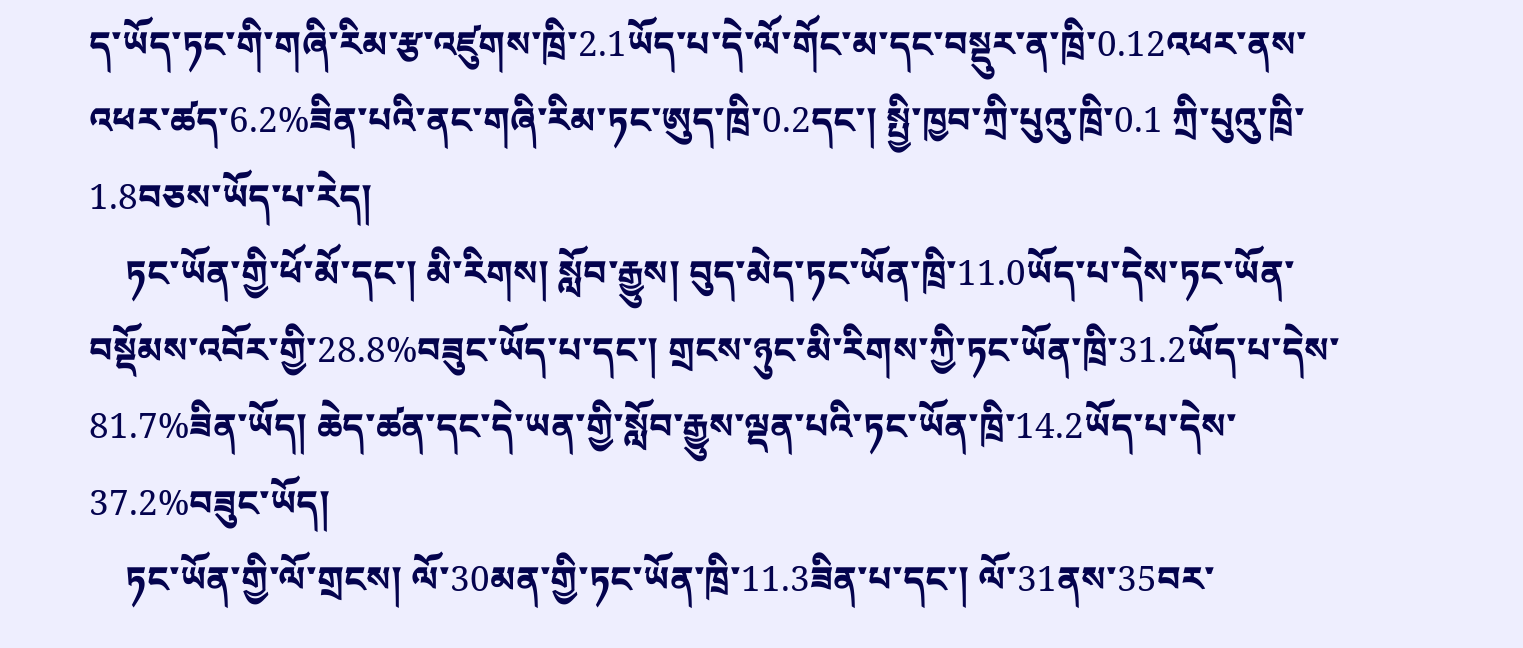ད་ཡོད་ཏང་གི་གཞི་རིམ་རྩ་འཛུགས་ཁྲི་2.1ཡོད་པ་དེ་ལོ་གོང་མ་དང་བསྡུར་ན་ཁྲི་0.12འཕར་ནས་འཕར་ཚད་6.2%ཟིན་པའི་ནང་གཞི་རིམ་ཏང་ཨུད་ཁྲི་0.2དང་། སྤྱི་ཁྱབ་ཀྲི་པུའུ་ཁྲི་0.1 ཀྲི་པུའུ་ཁྲི་1.8བཅས་ཡོད་པ་རེད།
    ཏང་ཡོན་གྱི་ཕོ་མོ་དང་། མི་རིགས། སློབ་རྒྱུས། བུད་མེད་ཏང་ཡོན་ཁྲི་11.0ཡོད་པ་དེས་ཏང་ཡོན་བསྡོམས་འབོར་གྱི་28.8%བཟུང་ཡོད་པ་དང་། གྲངས་ཉུང་མི་རིགས་ཀྱི་ཏང་ཡོན་ཁྲི་31.2ཡོད་པ་དེས་81.7%ཟིན་ཡོད། ཆེད་ཚན་དང་དེ་ཡན་གྱི་སློབ་རྒྱུས་ལྡན་པའི་ཏང་ཡོན་ཁྲི་14.2ཡོད་པ་དེས་37.2%བཟུང་ཡོད།
    ཏང་ཡོན་གྱི་ལོ་གྲངས། ལོ་30མན་གྱི་ཏང་ཡོན་ཁྲི་11.3ཟིན་པ་དང་། ལོ་31ནས་35བར་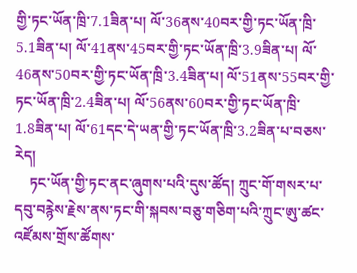གྱི་ཏང་ཡོན་ཁྲི་7.1ཟིན་པ། ལོ་36ནས་40བར་གྱི་ཏང་ཡོན་ཁྲི་5.1ཟིན་པ། ལོ་41ནས་45བར་གྱི་ཏང་ཡོན་ཁྲི་3.9ཟིན་པ། ལོ་46ནས་50བར་གྱི་ཏང་ཡོན་ཁྲི་3.4ཟིན་པ། ལོ་51ནས་55བར་གྱི་ཏང་ཡོན་ཁྲི་2.4ཟིན་པ། ལོ་56ནས་60བར་གྱི་ཏང་ཡོན་ཁྲི་1.8ཟིན་པ། ལོ་61དང་དེ་ཡན་གྱི་ཏང་ཡོན་ཁྲི་3.2ཟིན་པ་བཅས་རེད།
    ཏང་ཡོན་གྱི་ཏང་ནང་ཞུགས་པའི་དུས་ཚོད། ཀྲུང་གོ་གསར་པ་དབུ་བརྙེས་རྗེས་ནས་ཏང་གི་སྐབས་བཅུ་གཅིག་པའི་ཀྲུང་ཨུ་ཚང་འཛོམས་གྲོས་ཚོགས་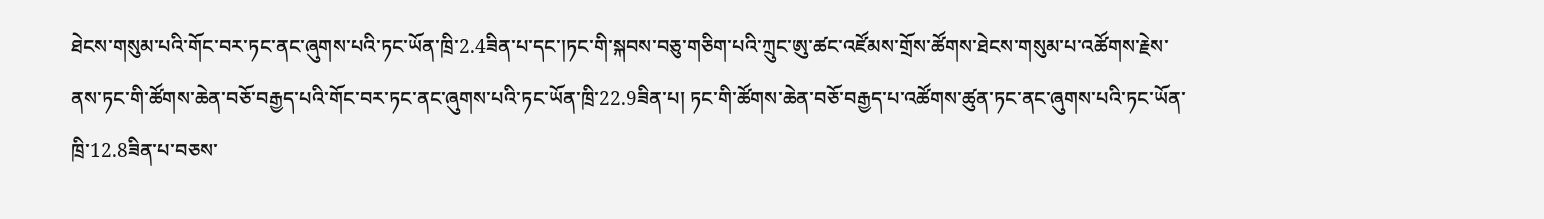ཐེངས་གསུམ་པའི་གོང་བར་ཏང་ནང་ཞུགས་པའི་ཏང་ཡོན་ཁྲི་2.4ཟིན་པ་དང་།ཏང་གི་སྐབས་བཅུ་གཅིག་པའི་ཀྲུང་ཨུ་ཚང་འཛོམས་གྲོས་ཚོགས་ཐེངས་གསུམ་པ་འཚོགས་རྗེས་ནས་ཏང་གི་ཚོགས་ཆེན་བཅོ་བརྒྱད་པའི་གོང་བར་ཏང་ནང་ཞུགས་པའི་ཏང་ཡོན་ཁྲི་22.9ཟིན་པ། ཏང་གི་ཚོགས་ཆེན་བཅོ་བརྒྱད་པ་འཚོགས་ཚུན་ཏང་ནང་ཞུགས་པའི་ཏང་ཡོན་ཁྲི་12.8ཟིན་པ་བཅས་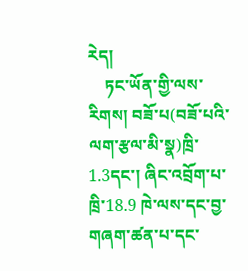རེད།
    ཏང་ཡོན་གྱི་ལས་རིགས། བཟོ་པ(བཟོ་པའི་ལག་རྩལ་མི་སྣ)ཁྲི་1.3དང་། ཞིང་འབྲོག་པ་ཁྲི་18.9 ཁེ་ལས་དང་བྱ་གཞག་ཚན་པ་དང་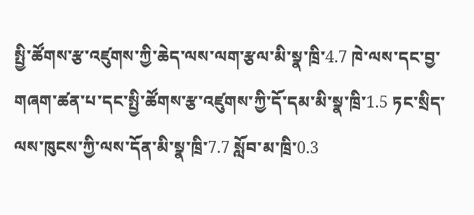སྤྱི་ཚོགས་རྩ་འཛུགས་ཀྱི་ཆེད་ལས་ལག་རྩལ་མི་སྣ་ཁྲི་4.7 ཁེ་ལས་དང་བྱ་གཞག་ཚན་པ་དང་སྤྱི་ཚོགས་རྩ་འཛུགས་ཀྱི་དོ་དམ་མི་སྣ་ཁྲི་1.5 ཏང་སྲིད་ལས་ཁུངས་ཀྱི་ལས་དོན་མི་སྣ་ཁྲི་7.7 སློབ་མ་ཁྲི་0.3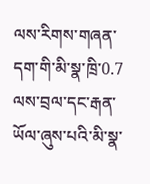ལས་རིགས་གཞན་དག་གི་མི་སྣ་ཁྲི་0.7 ལས་བྲལ་དང་རྒན་ཡོལ་ཞུས་པའི་མི་སྣ་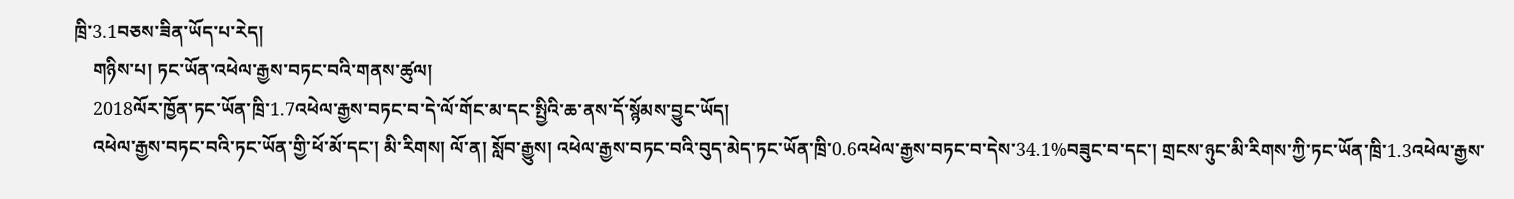ཁྲི་3.1བཅས་ཟིན་ཡོད་པ་རེད།
    གཉིས་པ། ཏང་ཡོན་འཕེལ་རྒྱས་བཏང་བའི་གནས་ཚུལ།
    2018ལོར་ཁྱོན་ཏང་ཡོན་ཁྲི་1.7འཕེལ་རྒྱས་བཏང་བ་དེ་ལོ་གོང་མ་དང་སྤྱིའི་ཆ་ནས་དོ་སྙོམས་བྱུང་ཡོད།
    འཕེལ་རྒྱས་བཏང་བའི་ཏང་ཡོན་གྱི་ཕོ་མོ་དང་། མི་རིགས། ལོ་ན། སློབ་རྒྱུས། འཕེལ་རྒྱས་བཏང་བའི་བུད་མེད་ཏང་ཡོན་ཁྲི་0.6འཕེལ་རྒྱས་བཏང་བ་དེས་34.1%བཟུང་བ་དང་། གྲངས་ཉུང་མི་རིགས་ཀྱི་ཏང་ཡོན་ཁྲི་1.3འཕེལ་རྒྱས་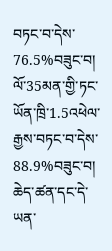བཏང་བ་དེས་76.5%བཟུང་བ། ལོ་35མན་གྱི་ཏང་ཡོན་ཁྲི་1.5འཕེལ་རྒྱས་བཏང་བ་དེས་88.9%བཟུང་བ། ཆེད་ཚན་དང་དེ་ཡན་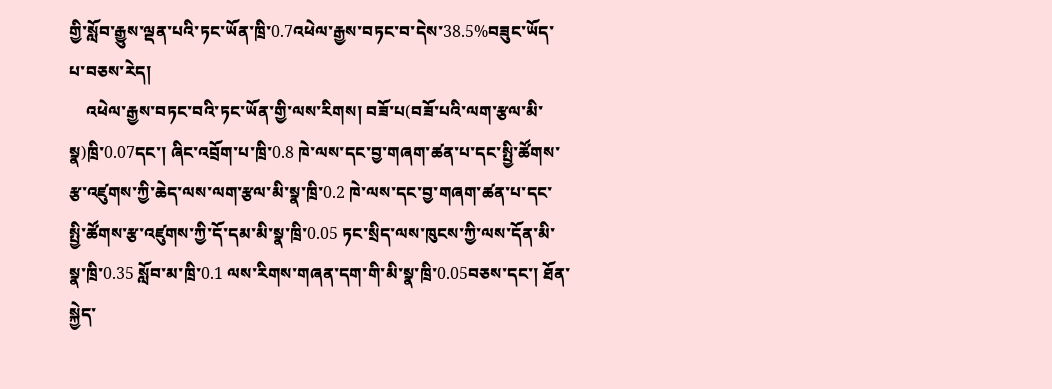གྱི་སློབ་རྒྱུས་ལྡན་པའི་ཏང་ཡོན་ཁྲི་0.7འཕེལ་རྒྱས་བཏང་བ་དེས་38.5%བཟུང་ཡོད་པ་བཅས་རེད།
    འཕེལ་རྒྱས་བཏང་བའི་ཏང་ཡོན་གྱི་ལས་རིགས། བཟོ་པ(བཟོ་པའི་ལག་རྩལ་མི་སྣ)ཁྲི་0.07དང་། ཞིང་འབྲོག་པ་ཁྲི་0.8 ཁེ་ལས་དང་བྱ་གཞག་ཚན་པ་དང་སྤྱི་ཚོགས་རྩ་འཛུགས་ཀྱི་ཆེད་ལས་ལག་རྩལ་མི་སྣ་ཁྲི་0.2 ཁེ་ལས་དང་བྱ་གཞག་ཚན་པ་དང་སྤྱི་ཚོགས་རྩ་འཛུགས་ཀྱི་དོ་དམ་མི་སྣ་ཁྲི་0.05 ཏང་སྲིད་ལས་ཁུངས་ཀྱི་ལས་དོན་མི་སྣ་ཁྲི་0.35 སློབ་མ་ཁྲི་0.1 ལས་རིགས་གཞན་དག་གི་མི་སྣ་ཁྲི་0.05བཅས་དང་། ཐོན་སྐྱེད་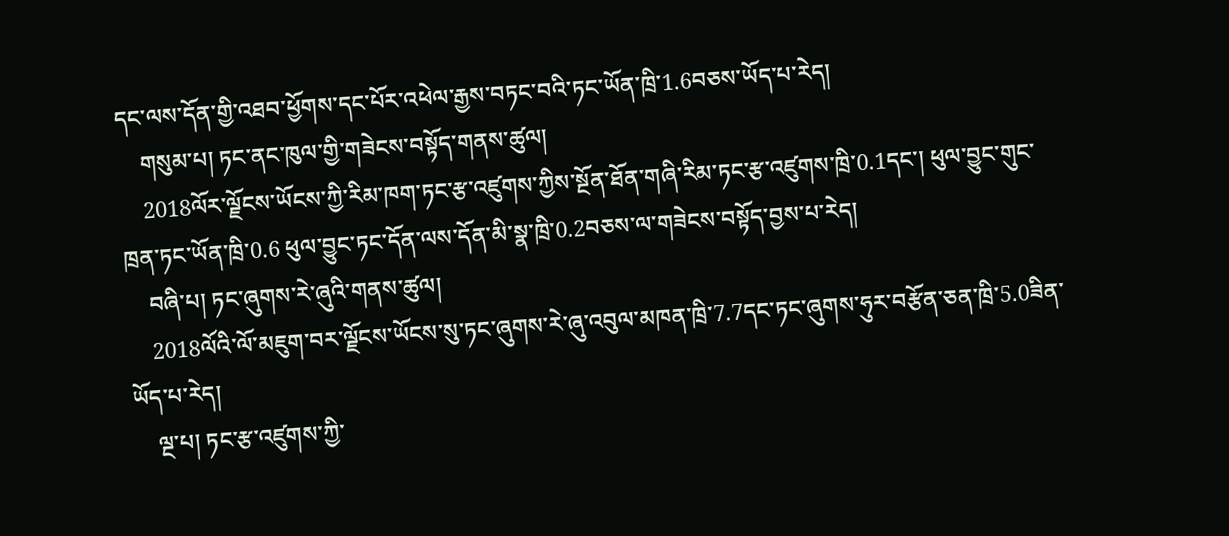དང་ལས་དོན་གྱི་འཐབ་ཕྱོགས་དང་པོར་འཕེལ་རྒྱས་བཏང་བའི་ཏང་ཡོན་ཁྲི་1.6བཅས་ཡོད་པ་རེད།
    གསུམ་པ། ཏང་ནང་ཁུལ་གྱི་གཟེངས་བསྟོད་གནས་ཚུལ།
    2018ལོར་ལྗོངས་ཡོངས་ཀྱི་རིམ་ཁག་ཏང་རྩ་འཛུགས་ཀྱིས་སྔོན་ཐོན་གཞི་རིམ་ཏང་རྩ་འཛུགས་ཁྲི་0.1དང་། ཕུལ་བྱུང་གུང་ཁྲན་ཏང་ཡོན་ཁྲི་0.6 ཕུལ་བྱུང་ཏང་དོན་ལས་དོན་མི་སྣ་ཁྲི་0.2བཅས་ལ་གཟེངས་བསྟོད་བྱས་པ་རེད།
    བཞི་པ། ཏང་ཞུགས་རེ་ཞུའི་གནས་ཚུལ།
    2018ལོའི་ལོ་མཇུག་བར་ལྗོངས་ཡོངས་སུ་ཏང་ཞུགས་རེ་ཞུ་འབུལ་མཁན་ཁྲི་7.7དང་ཏང་ཞུགས་ཧུར་བརྩོན་ཅན་ཁྲི་5.0ཟིན་ཡོད་པ་རེད།
    ལྔ་པ། ཏང་རྩ་འཛུགས་ཀྱི་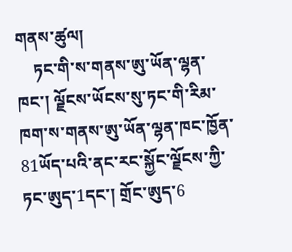གནས་ཚུལ།
    ཏང་གི་ས་གནས་ཨུ་ཡོན་ལྷན་ཁང་། ལྗོངས་ཡོངས་སུ་ཏང་གི་རིམ་ཁག་ས་གནས་ཨུ་ཡོན་ལྷན་ཁང་ཁྱོན་81ཡོད་པའི་ནང་རང་སྐྱོང་ལྗོངས་ཀྱི་ཏང་ཨུད་1དང་། གྲོང་ཨུད་6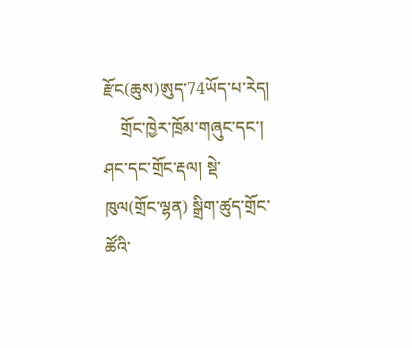རྫོང(ཆུས)ཨུད་74ཡོད་པ་རེད།
    གྲོང་ཁྱེར་ཁྲོམ་གཞུང་དང་། ཤང་དང་གྲོང་རྡལ། སྡེ་ཁུལ(གྲོང་ལྷན) སྒྲིག་ཚུད་གྲོང་ཚོའི་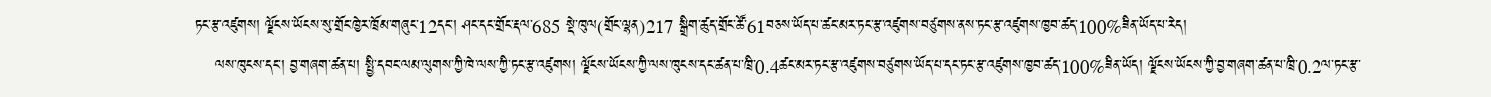ཏང་རྩ་འཛུགས། ལྗོངས་ཡོངས་སུ་གྲོང་ཁྱེར་ཁྲོམ་གཞུང་12དང་། ཤང་དང་གྲོང་རྡལ་685 སྡེ་ཁུལ(གྲོང་ལྷན)217 སྒྲིག་ཚུད་གྲོང་ཚོ་61བཅས་ཡོད་པ་ཚང་མར་ཏང་རྩ་འཛུགས་བཙུགས་ནས་ཏང་རྩ་འཛུགས་ཁྱབ་ཚད་100%ཟིན་ཡོད་པ་རེད།
    ལས་ཁུངས་དང་། བྱ་གཞག་ཚན་པ། སྤྱི་དབང་ལམ་ལུགས་ཀྱི་ཁེ་ལས་ཀྱི་ཏང་རྩ་འཛུགས། ལྗོངས་ཡོངས་ཀྱི་ལས་ཁུངས་དང་ཚན་པ་ཁྲི་0.4ཚང་མར་ཏང་རྩ་འཛུགས་བཙུགས་ཡོད་པ་དང་ཏང་རྩ་འཛུགས་ཁྱབ་ཚད་100%ཟིན་ཡོད། ལྗོངས་ཡོངས་ཀྱི་བྱ་གཞག་ཚན་པ་ཁྲི་0.2ལ་ཏང་རྩ་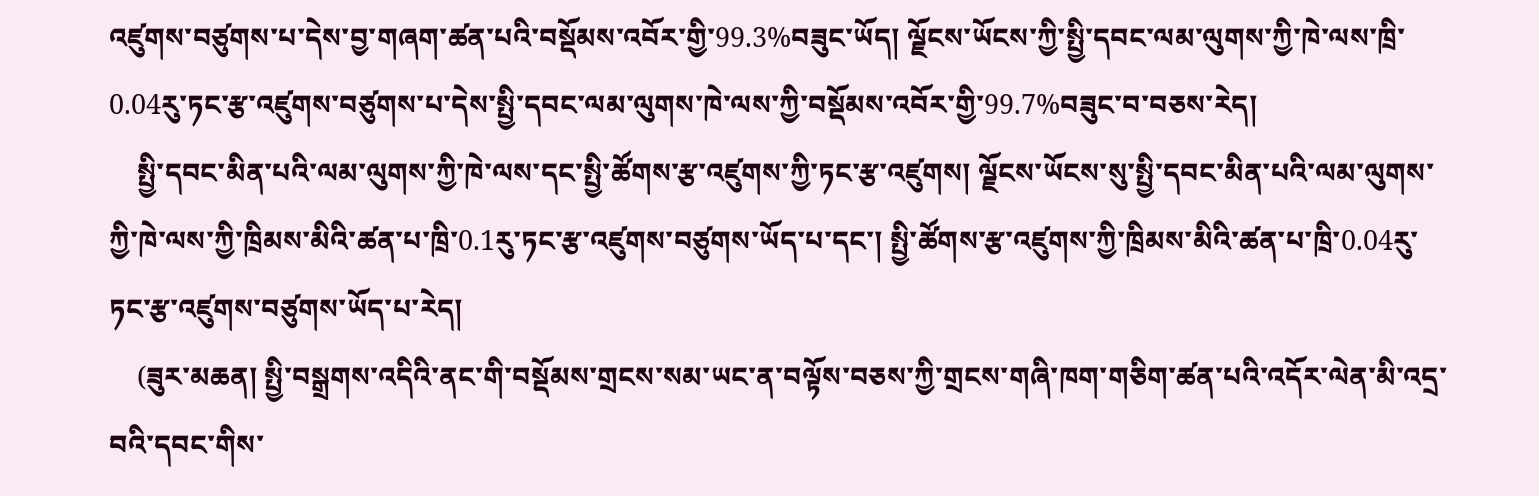འཛུགས་བཙུགས་པ་དེས་བྱ་གཞག་ཚན་པའི་བསྡོམས་འབོར་གྱི་99.3%བཟུང་ཡོད། ལྗོངས་ཡོངས་ཀྱི་སྤྱི་དབང་ལམ་ལུགས་ཀྱི་ཁེ་ལས་ཁྲི་0.04རུ་ཏང་རྩ་འཛུགས་བཙུགས་པ་དེས་སྤྱི་དབང་ལམ་ལུགས་ཁེ་ལས་ཀྱི་བསྡོམས་འབོར་གྱི་99.7%བཟུང་བ་བཅས་རེད།
    སྤྱི་དབང་མིན་པའི་ལམ་ལུགས་ཀྱི་ཁེ་ལས་དང་སྤྱི་ཚོགས་རྩ་འཛུགས་ཀྱི་ཏང་རྩ་འཛུགས། ལྗོངས་ཡོངས་སུ་སྤྱི་དབང་མིན་པའི་ལམ་ལུགས་ཀྱི་ཁེ་ལས་ཀྱི་ཁྲིམས་མིའི་ཚན་པ་ཁྲི་0.1རུ་ཏང་རྩ་འཛུགས་བཙུགས་ཡོད་པ་དང་། སྤྱི་ཚོགས་རྩ་འཛུགས་ཀྱི་ཁྲིམས་མིའི་ཚན་པ་ཁྲི་0.04རུ་ཏང་རྩ་འཛུགས་བཙུགས་ཡོད་པ་རེད།
    (ཟུར་མཆན། སྤྱི་བསྒྲགས་འདིའི་ནང་གི་བསྡོམས་གྲངས་སམ་ཡང་ན་བལྟོས་བཅས་ཀྱི་གྲངས་གཞི་ཁག་གཅིག་ཚན་པའི་འདོར་ལེན་མི་འདྲ་བའི་དབང་གིས་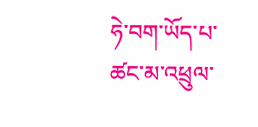ཧེ་བག་ཡོད་པ་ཚང་མ་འཕྲུལ་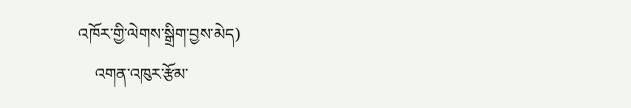འཁོར་གྱི་ལེགས་སྒྲིག་བྱས་མེད)
    འགན་འཁུར་རྩོམ་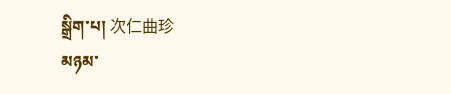སྒྲིག་པ། 次仁曲珍
མཉམ་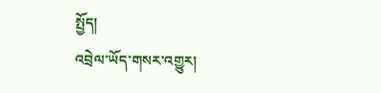སྤྱོད།
འབྲེལ་ཡོད་གསར་འགྱུར།